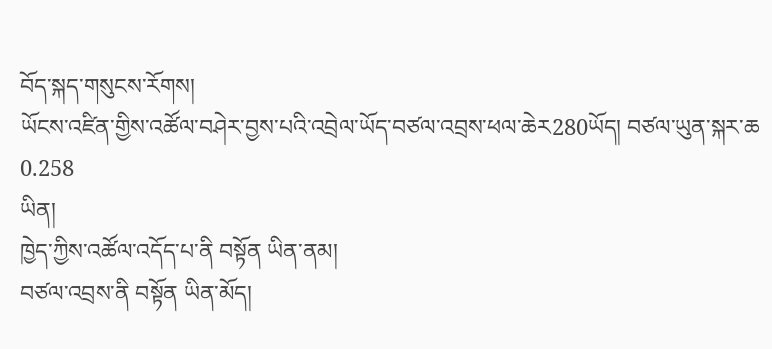བོད་སྐད་གསུངས་རོགས།
ཡོངས་འཛིན་གྱིས་འཚོལ་བཤེར་བྱས་པའི་འབྲེལ་ཡོད་བཙལ་འབྲས་ཕལ་ཆེར280ཡོད། བཙལ་ཡུན་སྐར་ཆ 0.258
ཡིན།
ཁྱེད་ཀྱིས་འཚོལ་འདོད་པ་ནི བསྟོན ཡིན་ནམ།
བཙལ་འབྲས་ནི བསྟོན ཡིན་མོད།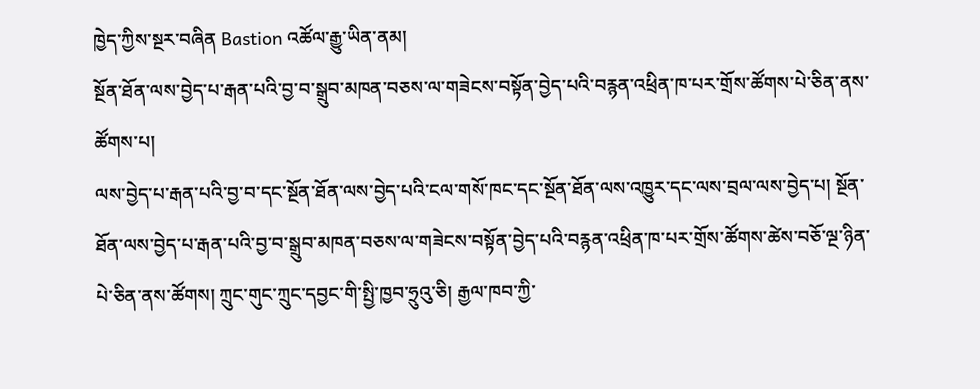ཁྱེད་ཀྱིས་སྔར་བཞིན Bastion འཚོལ་རྒྱུ་ཡིན་ནམ།
སྔོན་ཐོན་ལས་བྱེད་པ་རྒན་པའི་བྱ་བ་སྒྲུབ་མཁན་བཅས་ལ་གཟེངས་བསྟོན་བྱེད་པའི་བརྙན་འཕྲིན་ཁ་པར་གྲོས་ཚོགས་པེ་ཅིན་ནས་ཚོགས་པ།
ལས་བྱེད་པ་རྒན་པའི་བྱ་བ་དང་སྔོན་ཐོན་ལས་བྱེད་པའི་ངལ་གསོ་ཁང་དང་སྔོན་ཐོན་ལས་འཁྱུར་དང་ལས་བྲལ་ལས་བྱེད་པ། སྔོན་ཐོན་ལས་བྱེད་པ་རྒན་པའི་བྱ་བ་སྒྲུབ་མཁན་བཅས་ལ་གཟེངས་བསྟོན་བྱེད་པའི་བརྙན་འཕྲིན་ཁ་པར་གྲོས་ཚོགས་ཚེས་བཅོ་ལྔ་ཉིན་པེ་ཅིན་ནས་ཚོགས། ཀྲུང་གུང་ཀྲུང་དབྱང་གི་སྤྱི་ཁྱབ་ཧྲུའུ་ཅི། རྒྱལ་ཁབ་ཀྱི་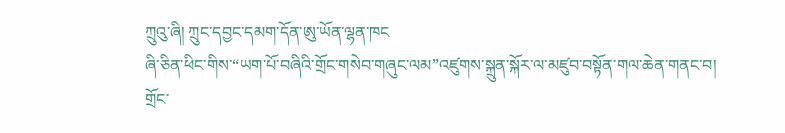ཀྲུའུ་ཞི། ཀྲུང་དབྱང་དམག་དོན་ཨུ་ཡོན་ལྷན་ཁང
ཞི་ཅིན་ཕིང་གིས་“ཡག་པོ་བཞིའི་གྲོང་གསེབ་གཞུང་ལམ”འཛུགས་སྐྲུན་སྐོར་ལ་མཛུབ་བསྟོན་གལ་ཆེན་གནང་བ།
གྲོང་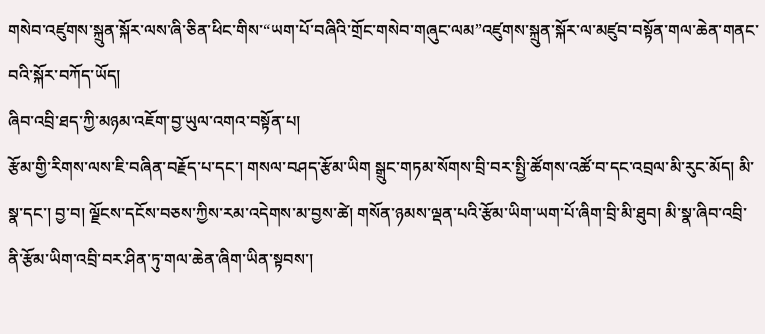གསེབ་འཛུགས་སྐྲུན་སྐོར་ལས་ཞི་ཅིན་ཕིང་གིས་“ཡག་པོ་བཞིའི་གྲོང་གསེབ་གཞུང་ལམ”འཛུགས་སྐྲུན་སྐོར་ལ་མཛུབ་བསྟོན་གལ་ཆེན་གནང་བའི་སྐོར་བཀོད་ཡོད།
ཞིབ་འབྲི་ཐད་ཀྱི་མཉམ་འཇོག་བྱ་ཡུལ་འགའ་བསྟོན་པ།
རྩོམ་གྱི་རིགས་ལས་ཇི་བཞིན་བརྗོད་པ་དང་། གསལ་བཤད་རྩོམ་ཡིག སྒྲུང་གཏམ་སོགས་བྲི་བར་སྤྱི་ཚོགས་འཚོ་བ་དང་འབྲལ་མི་རུང་མོད། མི་སྣ་དང་། བྱ་བ། ལྗོངས་དངོས་བཅས་ཀྱིས་རམ་འདེགས་མ་བྱས་ཚེ། གསོན་ཉམས་ལྡན་པའི་རྩོམ་ཡིག་ཡག་པོ་ཞིག་བྲི་མི་ཐུབ། མི་སྣ་ཞིབ་འབྲི་ནི་རྩོམ་ཡིག་འབྲི་བར་ཤིན་ཏུ་གལ་ཆེན་ཞིག་ཡིན་སྟབས་།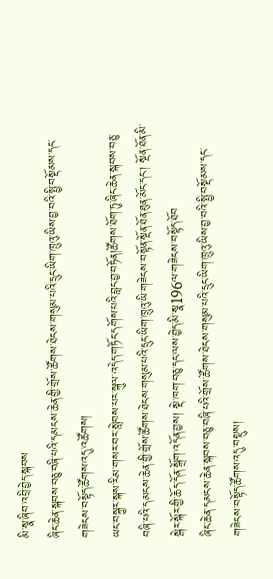མི་སྣ་ཞིབ་འབྲི་བྱེད་སྐབས
ཞིང་ཆེན་སྐབས་བཅུ་བཞི་པའི་དམངས་ཆེན་གྱི་གྲོས་ཚོགས་ཐེངས་གསུམ་པའི་དྲུང་ཡིག་ཁྲུའུ་ཡིས་བྱ་བའི་སྤྱི་བསྡོམས་དང་གཟེངས་བསྟོད་ཚོགས་འདུ་འཚོགས།
ཡང་བསྐྱར་སྐས་རིམ་གསར་བར་སླེབས་པར་སྐུལ་འདེད་གཏོང་དགོས་པའི་བླང་བྱ་བཏོན།ཚོགས་ཐོག་ཏུ་ཞིང་ཆེན་སྐབས་བཅུ་བཞི་པའི་དམངས་ཆེན་གྱི་གྲོས་ཚོགས་ཐེངས་གསུམ་པའི་དྲུང་ཡིག་ཁྲུའུ་ཡི་གཟེངས་བསྟོན་སྔོན་ཐོན་ཐུན་མོང་དང་། སྔོན་ཐོན་མི་སྒེར་སྐོར་གྱི་ཆོད་དོན་སྒྲོག་འདོན་བྱས། སྡེ་ཁག་བཅུ་དང་ལས་བྱེད་མི་སྣ196ལ་གཟེངས་བསྟོད་ཐོབ
ཞིང་ཆེན་དམངས་ཆེན་སྐབས་བཅུ་བཞི་པའི་གྲོས་ཚོགས་ཐེངས་གསུམ་པའི་དྲུང་ཡིག་ཁྲུའུ་ཡིས་བྱ་བའི་སྤྱི་བསྡོམས་དང་གཟེངས་བསྟོད་ཚོགས་འདུ་བསྡུས།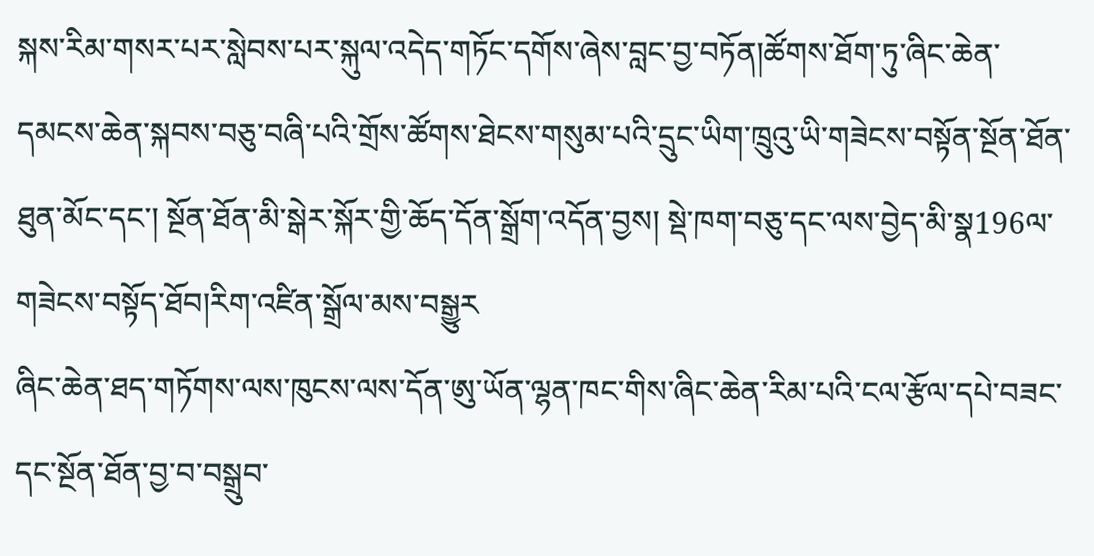སྐས་རིམ་གསར་པར་སླེབས་པར་སྐུལ་འདེད་གཏོང་དགོས་ཞེས་བླང་བྱ་བཏོན།ཚོགས་ཐོག་ཏུ་ཞིང་ཆེན་དམངས་ཆེན་སྐབས་བཅུ་བཞི་པའི་གྲོས་ཚོགས་ཐེངས་གསུམ་པའི་དྲུང་ཡིག་ཁྲུའུ་ཡི་གཟེངས་བསྟོན་སྔོན་ཐོན་ཐུན་མོང་དང་། སྔོན་ཐོན་མི་སྒེར་སྐོར་གྱི་ཆོད་དོན་སྒྲོག་འདོན་བྱས། སྡེ་ཁག་བཅུ་དང་ལས་བྱེད་མི་སྣ196ལ་གཟེངས་བསྟོད་ཐོབ།རིག་འཛིན་སྒྲོལ་མས་བསྒྱུར
ཞིང་ཆེན་ཐད་གཏོགས་ལས་ཁུངས་ལས་དོན་ཨུ་ཡོན་ལྷན་ཁང་གིས་ཞིང་ཆེན་རིམ་པའི་ངལ་རྩོལ་དཔེ་བཟང་དང་སྔོན་ཐོན་བྱ་བ་བསྒྲུབ་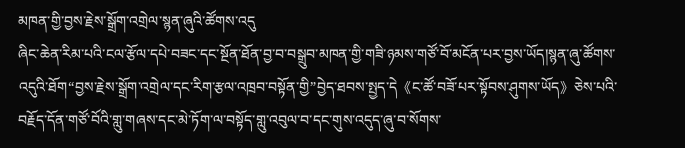མཁན་གྱི་བྱས་རྗེས་སྒྲོག་འགྲེལ་སྙན་ཞུའི་ཚོགས་འདུ
ཞིང་ཆེན་རིམ་པའི་ངལ་རྩོལ་དཔེ་བཟང་དང་སྔོན་ཐོན་བྱ་བ་བསྒྲུབ་མཁན་གྱི་གཟི་ཉམས་གཙོ་བོ་མངོན་པར་བྱས་ཡོད།སྙན་ཞུ་ཚོགས་འདུའི་ཐོག“བྱས་རྗེས་སྒྲོག་འགྲེལ་དང་རིག་རྩལ་འཁྲབ་བསྟོན་གྱི”བྱེད་ཐབས་སྤྱད་དེ《ང་ཚོ་བཟོ་པར་སྟོབས་ཤུགས་ཡོད》ཅེས་པའི་བརྗོད་དོན་གཙོ་བོའི་གླུ་གཞས་དང་མེ་ཏོག་ལ་བསྟོད་གླུ་འབུལ་བ་དང་གུས་འདུད་ཞུ་བ་སོགས་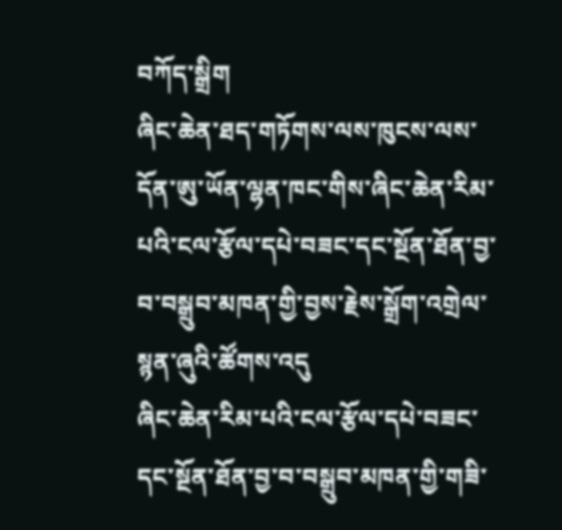བཀོད་སྒྲིག
ཞིང་ཆེན་ཐད་གཏོགས་ལས་ཁུངས་ལས་དོན་ཨུ་ཡོན་ལྷན་ཁང་གིས་ཞིང་ཆེན་རིམ་པའི་ངལ་རྩོལ་དཔེ་བཟང་དང་སྔོན་ཐོན་བྱ་བ་བསྒྲུབ་མཁན་གྱི་བྱས་རྗེས་སྒྲོག་འགྲེལ་སྙན་ཞུའི་ཚོགས་འདུ
ཞིང་ཆེན་རིམ་པའི་ངལ་རྩོལ་དཔེ་བཟང་དང་སྔོན་ཐོན་བྱ་བ་བསྒྲུབ་མཁན་གྱི་གཟི་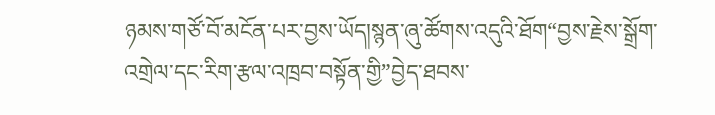ཉམས་གཙོ་བོ་མངོན་པར་བྱས་ཡོད།སྙན་ཞུ་ཚོགས་འདུའི་ཐོག“བྱས་རྗེས་སྒྲོག་འགྲེལ་དང་རིག་རྩལ་འཁྲབ་བསྟོན་གྱི”བྱེད་ཐབས་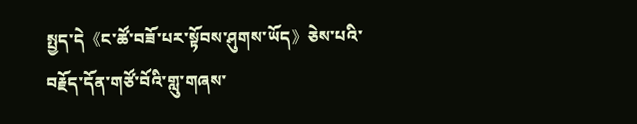སྤྱད་དེ《ང་ཚོ་བཟོ་པར་སྟོབས་ཤུགས་ཡོད》ཅེས་པའི་བརྗོད་དོན་གཙོ་བོའི་གླུ་གཞས་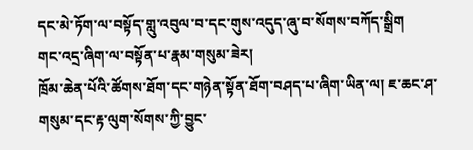དང་མེ་ཏོག་ལ་བསྟོད་གླུ་འབུལ་བ་དང་གུས་འདུད་ཞུ་བ་སོགས་བཀོད་སྒྲིག
གང་འདྲ་ཞིག་ལ་བསྟོན་པ་རྣམ་གསུམ་ཟེར།
ཁྲོམ་ཆེན་པོའི་ཚོགས་ཐོག་དང་གཉེན་སྟོན་ཐོག་བཤད་པ་ཞིག་ཡིན་ལ། ཇ་ཆང་ཤ་གསུམ་དང་རྟ་ལུག་སོགས་ཀྱི་བྱུང་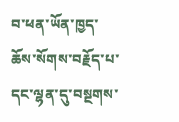བ་ཕན་ཡོན་ཁྱད་ཆོས་སོགས་བརྗོད་པ་དང་ལྷན་དུ་བསྔགས་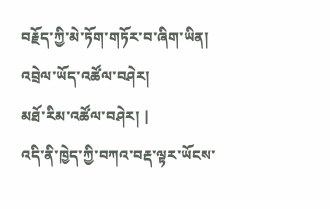བརྗོད་ཀྱི་མེ་ཏོག་གཏོར་བ་ཞིག་ཡིན།
འབྲེལ་ཡོད་འཚོལ་བཤེར།
མཐོ་རིམ་འཚོལ་བཤེར། |
འདི་ནི་ཁྱེད་ཀྱི་བཀའ་བརྡ་ལྟར་ཡོངས་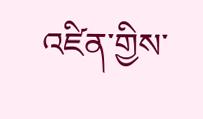འཛིན་གྱིས་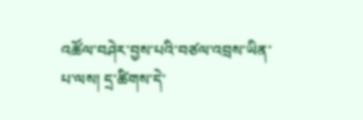འཚོལ་བཤེར་བྱས་པའི་བཙལ་འབྲས་ཡིན་པ་ལས། དྲ་ཚིགས་དེ་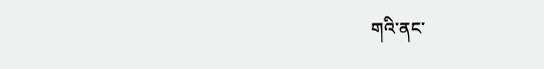གའི་ནང་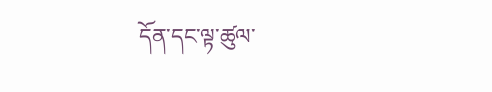དོན་དང་ལྟ་ཚུལ་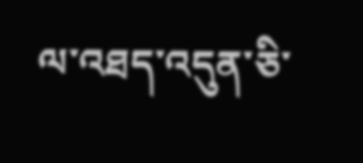ལ་འཐད་འདུན་ཅི་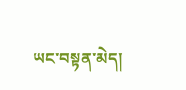ཡང་བསྟན་མེད།